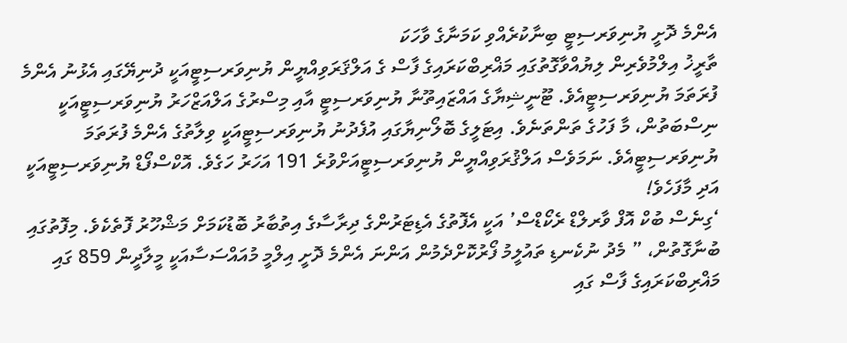އެންމެ ދޮށީ ޔުނިވަރސިޓީ ބިނާކުރެއްވި ކަމަނާގެ ވާހަކަ
ތާރީޚު އިލްމުވެރިން ލިޔުއްވާގޮތުގައި މަޣްރިބްކަރައިގެ ފާސް ގެ އަލްޤަރަވިއްޔީން ޔުނިވަރސިޓީއަކީ ދުނިޔޭގައި އެޅުނު އެންމެ ފުރަތަމަ ޔުނިވަރސިޓީއެވެ. ޓޫނީޝިޔާގެ އައްޒައިތޫނާ ޔުނިވަރސިޓީ އާއި މިސްރުގެ އަލްއަޒްހަރު ޔުނިވަރސިޓީއަކީ ނިސްބަތުން، މާ ފަހުގެ ތަންތަނެވެ. އިޓަލީގެ ބޮލޯނިޔާގައި އުފެދުނު ޔުނިވަރސިޓީއަކީ ވިލާތުގެ އެންމެ ފުރަތަމަ ޔުނިވަރސިޓީއެވެ. ނަމަވެސް އަލްޤުރަވިއްޔީން ޔުނިވަރސިޓީއަށްވުރެ 191 އަހަރު ހަގެވެ. އޮކްސްފޯޑް ޔުނިވަރސިޓީއަކީ އަދި މާފަހެވެ!
‘ގިނެސް ބުކް އޮފް ވާރލްޑް ރެކޯޑްސް’ އަކީ އެފޮތުގެ އެޑިޓަރުންގެ ދިރާސާގެ އިތުބާރު ބޮޑުކަމަށް މަޝްހޫރު ފޮތެކެވެ. މިފޮތުގައި ބުނާގޮތުން، ” މެދު ނުކެނޑި ތައުލީމު ފޯރުކޮށްދެމުން އަންނަ އެންމެ ދޮށީ އިލްމީ މުއައްސަސާއަކީ މީލާދީން 859 ގައި މަޣްރިބްކަރައިގެ ފާސް ގައި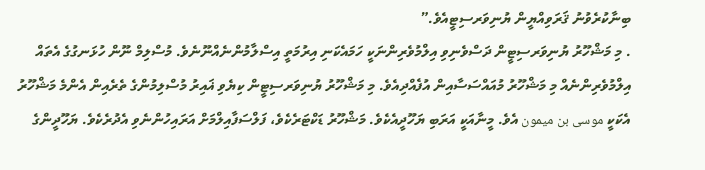ބިނާކުރެވުނު ޤަރަވިއްޔީން ޔުނިވަރސިޓީއެވެ.”
. މި މަޝްހޫރު ޔުނިވަރސިޓީން ދަސްވެނިވި އިލްމުވެރިންނަކީ ހަމައެކަނި އިރުމަތީ އިސްލާމުންނެއްނޫނެވެ. މުސްލިމް ނޫން ހުޅަނގުގެ އެތައް އިލްމުވެރިންނެއް މި މަޝްހޫރު މުއައްސަސާއިން އުފެއްދިއެވެ. މި މަޝްހޫރު ޔުނިވަރސިޓީން ކިޔެވި ޣައިރު މުސްލިމުންގެ ތެރެއިން އެންމެ މަޝްހޫރު އެކަކީ موسى بن ميمون އެވެ. މީނާއަކީ އަރަބި ޔަހޫދީއެކެވެ. މަޝްހޫރު ޑަކްޓަރެކެވެ، ފަލްސަފާއިލްމަށް އަރައިހުންނެވި އެދުރެކެވެ. ޔަހޫދީންގެ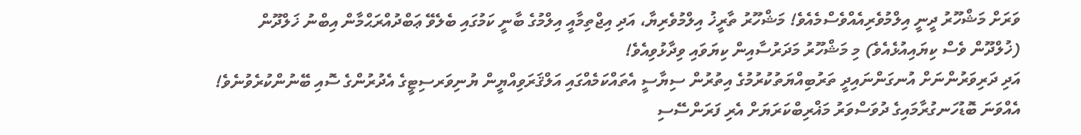ވަރަށް މަޝްހޫރު ދީނީ އިލްމުވެރިއެއްވެސްމެއެވެ! މަޝްހޫރު ތާރީޚު އިލްމުވެރިޔާ، އަދި އިޖްތިމާއީ އިލްމުގެ ބާނީ ކަމުގައި ބެލެވޭ ޢަބްދުއްރަޙްމާން އިބްނު ޚަލްދޫން (ޚުލްދޫން ވެސް ކިޔައިއުޅެއެވެ) މި މަޝްހޫރު މަދަރުސާއިން ކިޔަވައި ވިދާޅުވިއެވެ!
އަދި ދަރިވަރުންނަށް އުނގަންނައިދީ ތަރުބިއްޔަތުކުރުމުގެ އިތުރުން ސިޔާސީ އެތައްކަމެއްގައި އަލްޤަރަވިއްޔީން ޔުނިވަރސިޓީގެ އެދުރުންގެ ސޮއި ބޭނުންކުރެވުނެވެ! އެއްވަނަ ބޮޑުހަނގުރާމައިގެ ދުވަސްވަރު މަޣްރިބްކަރަޔަށް އެރި ފަރަންސޭސި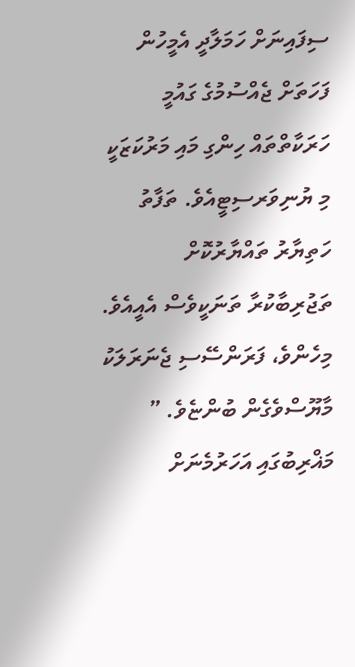ސިފައިނަށް ހަމަލާދީ އެމީހުން ފަހަތަށް ޖެއްސުމުގެ ގައުމީ ހަރަކާތްތައް ހިންގި މައި މަރުކަޒަކީ މި ޔުނިވަރސިޓީއެވެ. ތަފާތު ހަތިޔާރު ތައްޔާރުކޮށް ތަޖުރިބާކުރާ ތަނަކީވެސް އެއީއެވެ. މިހެންވެ، ފަރަންސޭސި ޖެނަރަލަކު މާޔޫސްވެގެން ބުންޏެވެ. ” މަޣްރިބުގައި އަހަރުމެނަށް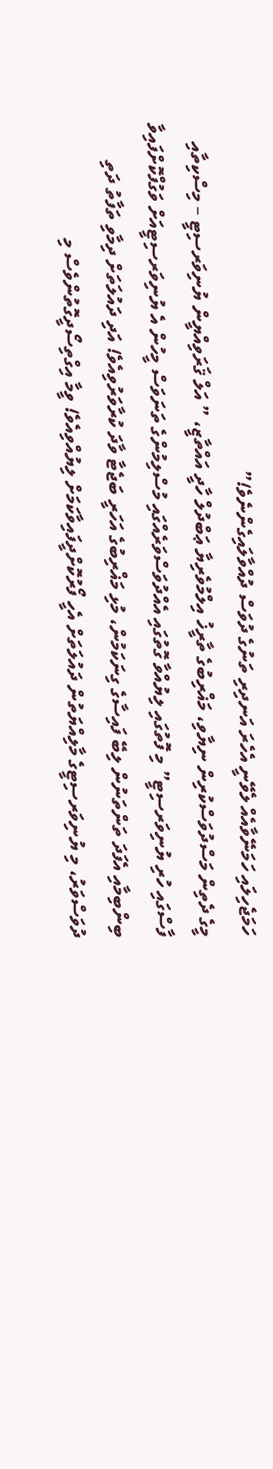ހަމަޖެހިލައި ހަމަނޭވާއެއް ލެވޭނީ އެހެރަ އަނދިރި ތަނުގެ ދުވަސް ދުއްވާލައިގެންނެވެ!”
މީގެ ދެތިން މަސްދުވަސްކުރިން ނިޔާވި، މަޣްރިބުގެ ތާރީޚު އިލްމުވެރިޔާ ޢަބްދުލް ހާދީ އައްތާޒީ، ” އަލް ޤަރަވިއްޔީން ޔުނިވަރސިޓީ – މިސްކިތާއި ފާސްގައި ހުރި ޔުނިވަރސިޓީ” މި ފޮތުގައި ލިޔުއްވާ ގޮތުގައި އެއްދުވަސްވަރެއްގައި މުސްލިމުންގެ ތަނަވަސް މީހުން އެ ޔުނިވަރސިޓީއަށް ވަގުފްކޮށްފައިވާ ބިންބިމާއި އެފަދަ ތަންތަނުން ލިބޭ ފައިސާގެ ގިނަކަމުން، މުޅި މަޣްރިބުގެ އަހަރީ ބަޖެޓާ ވާދަ ކުރާވަރުވިއެވެ! އަދި ދައުލަތަށް ދިމާވި ތަފާތު ދަތި ދުވަސްވަރު، މި ޔުނިވަރސިޓީގެ މާލިއްޔަތުން ދައުލަތަށް އެހީ ފޯރުކޮށްދީފައިވާކަމަށް ލިޔުއްވިއެވެ! ވީމާ އިގްތިސޯދީގޮތުންވެސް މި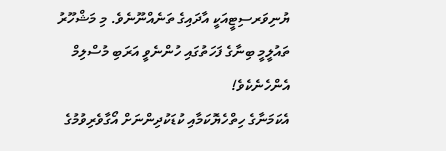ޔުނިވަރސިޓީއަކީ އާދައިގެ ތަނެއްނޫނެވެ. މި މަޝްހޫރު ތައުލީމީ ބިނާގެ ފަހަތުގައި ހުންނެވީ އަރަބި މުސްލިމް އެންހެނެކެވެ!
އެކަމަނާގެ ހިތްހެޔޮކަމާއި ކުޑަކުދިންނަށް އޯގާވެރިވުމުގެ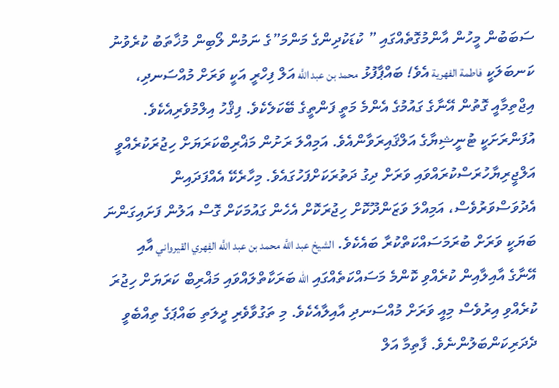ސަބަބުން މީހުން އާންމުގޮތެއްގައި ” ކުޑަކުދިންގެ މަންމަ”ގެ ނަމުން ލޯބިން މުޚާތަބު ކުރެވުނު ކަނބަލަކީ فاطمة الفهرية އެވެ! ބައްޕާފުޅު محمد بن عبد اللَّه އަލް ފިހްރީ އަކީ ވަރަށް މުއްސަނދި، އިޖްތިމާއީ ގޮތުން އޭނާގެ ގައުމުގެ އެންމެ މަތީ ފަންތީގެ ބޭކަލެކެވެ. ފިޤްހު އިލްމުވެރިއެކެވެ. އުފަންރަށަކީ ޓުނީޝިޔާގެ އަލްޤައިރަވާންއެވެ. އަމިއްލަ ރަށުން މަޣްރިބްކަރަޔަށް ހިޖުރަކުރެއްވީ އަލްޖީރިޔާހުރަސްކުރައްވައި ވަރަށް ދިގު ދަތުރަކަށްފަހުގައެވެ. މިހާރެކޭ އެއްފަދައިން އެދުވަސްވަރުވެސް، އަމިއްލަ ވަޒަންދޫކޮށް ހިޖުރަކޮށް އެހެން ގައުމަކަށް ގޮސް އަލުން ފަށައިގަންނަ ބަޔަކީ ވަރަށް ބުރަމަސައްކަތްކުރާ ބައެކެވެ. الشيخ عبد اللَّه محمد بن عبد اللَّه الفِهري القيرواني އާއި އޭނާގެ އާއިލާއިން ކުރެއްވި ކޮންމެ މަސައްކަތެއްގައި الله ބަރަކާތްލައްވައި މަޣްރިބް ކަރަޔަށް ހިޖުރަ ކުރެއްވި އިރުވެސް މިއީ ވަރަށް މުއްސަނދި އާއިލާއެކެވެ. މި ތަގުވާވެރި ދީލަތި ބައްޕަގެ ތިއްބެވީ ދެދަރިކަންބަލުންނެވެ. ފާތިމާ އަލް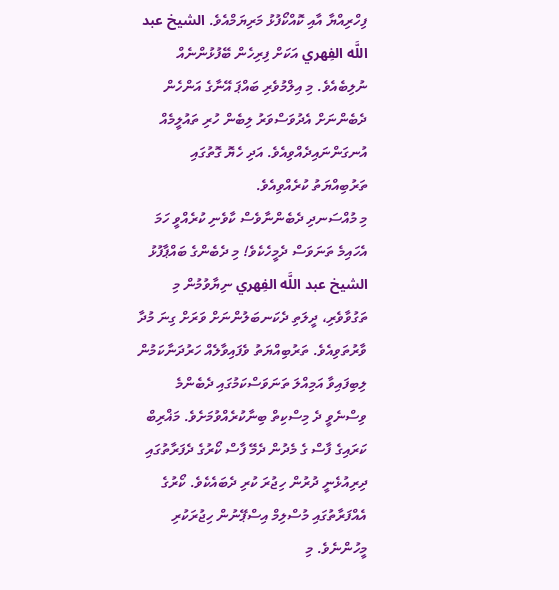ފިހްރިއްޔާ އާއި ކޮއްކޯފުޅު މަރިޔަމްއެވެ. الشيخ عبد اللَّه الفِهري އަކަށް ފިރިހެން ބޭފުޅުންނެއް ނުލިބެއެވެ. މި އިލްމުވެރި ބައްޕަ އޭނާގެ އަންހެން ދެބެންނަށް އެދުވަސްވަރު ލިބެން ހުރި ތައުލީމެއް އުނގަންނައިދެއްވިއެވެ. އަދި ހެޔޮ ގޮތުގައި ތަރުބިއްޔަތު ކުރެއްވިއެވެ.
މި މުއްސަނދި ދެބެންނާވެސް ކާވެނި ކުރެއްވީ ހަމަ އެހައިމެ ތަނަވަސް ދެމީހެކެވެ! މި ދެބެންގެ ބައްޕާފުޅު الشيخ عبد اللَّه الفِهري ނިޔާވުމުން މި ތަގުވާވެރި، ދީލަތި ދެކަނބަލުންނަށް ވަރަށް ގިނަ މުދާ ވާރުތަވިއެވެ. ތަރުބިއްޔަތު ވެފައިވާލެއް ހަރުދަނާކަމުން ލިބިފައިވާ އަމިއްލަ ތަނަވަސްކަމުގައި ދެބެންމެ ވިސްނެވީ ދެ މިސްކިތް ބިނާކުރެއްވުމަށެވެ. މަޣްރިބް ކަރައިގެ ފާސް ގެ މެދުން ދެމޭ ފާސް ކޯރުގެ ދެފަރާތުގައި ދިރިއުޅެނީ ދުރުން ހިޖުރަ ކުރި ދެބައެކެވެ. ކޯރުގެ އެއްފަރާތުގައި މުސްލިމް އިސްޕޭނުން ހިޖުރަކުރި މީހުންނެވެ. މި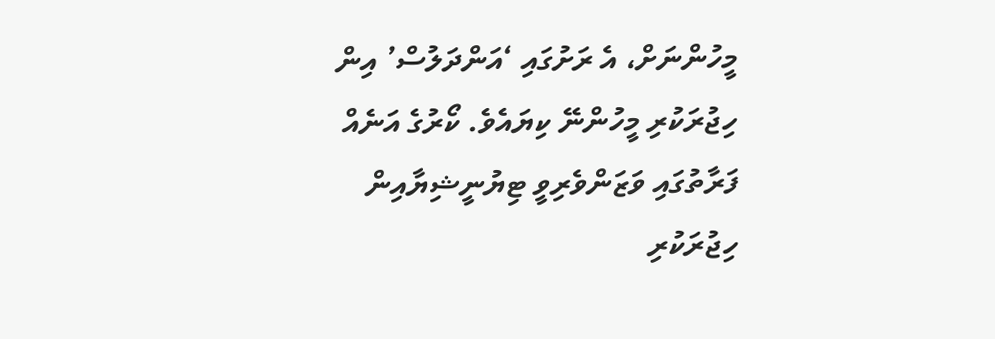މީހުންނަށް، އެ ރަށުގައި ‘އަންދަލުސް’ އިން ހިޖުރަކުރި މީހުންނޭ ކިޔައެވެ. ކޯރުގެ އަނެއް ފަރާތުގައި ވަޒަންވެރިވީ ޓިޔުނީޝިޔާއިން ހިޖުރަކުރި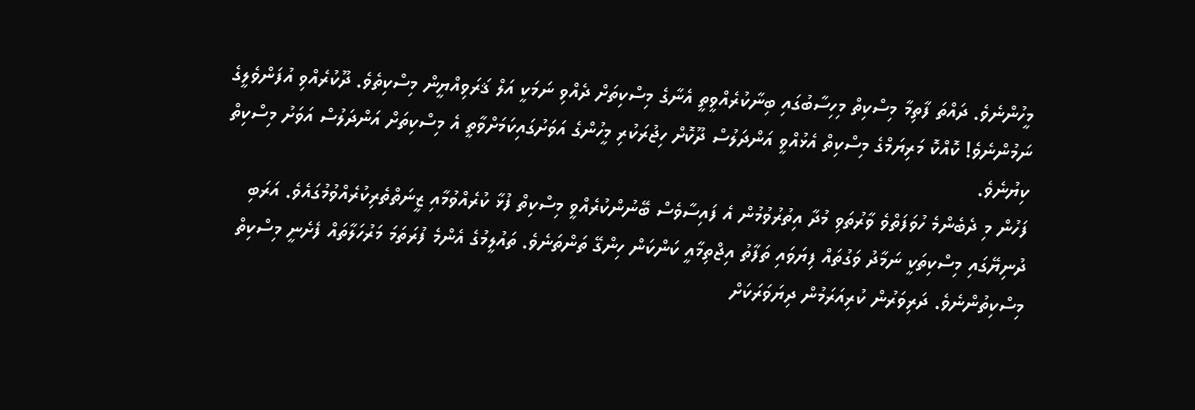މީހުންނެވެ. ދައްތަ ފާތިމާ މިސްކިތް މިހިސާބުގައި ބިނާކުރެއްވީތީ އެނާގެ މިސްކިތަށް ދެއްވި ނަމަކީ އަލް ޤަރަވިއްޔީން މިސްކިތެވެ. ދޫކުރެއްވި އުފަންވެލީގެ ނަމުންނެވެ! ކޮއްކޮ މަރިޔަމްގެ މިސްކިތް އެޅުއްވީ އަންދަލުސް ދޫކޮށް ހިޖުރަކުރި މީހުންގެ އަވަށުގައިކަމަށްވާތީ އެ މިސްކިތަށް އަންދަލުސް އަވަށު މިސްކިތް ކިޔުނެވެ.
ފަހުން މި ދެބެންމެ ހުވަފަތްވެ ވާރުތަވި މުދާ އިތުރުވުމުން އެ ފައިސާވެސް ބޭނުންކުރެއްވީ މިސްކިތް ފުޅާ ކުރެއްވުމާއި ޒީނަތްތެރިކުރެއްވުމުގައެވެ. އަރަބި ދުނިޔޭގައި މިސްކިތަކީ ނަމާދު ވަގުތައް ފިޔަވައި ތަފާތު އިޖްތިމާއީ ކަންކަން ހިންގޭ ތަންތަނެވެ. ތައުލީމުގެ އެންމެ ފުރަތަމަ މަރުހަލާތައް ފެށެނީ މިސްކިތް މިސްކިތުންނެވެ. ދަރިވަރުން ކުރިއަރަމުން ދިޔަވަރަކަށް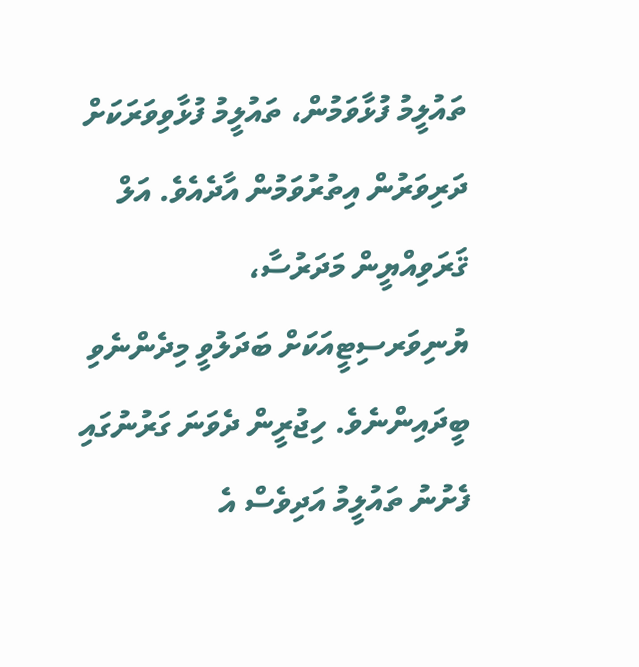ތައުލީމު ފުޅާވަމުން، ތައުލީމު ފުޅާވިވަރަކަށް ދަރިވަރުން އިތުރުވަމުން އާދެއެވެ. އަލް ޤަރަވިއްޔީން މަދަރުސާ، ޔުނިވަރސިޓީއަކަށް ބަދަލުވީ މިދެންނެވި ބީދައިންނެވެ. ހިޖުރީން ދެވަނަ ގަރުނުގައި ފެށުނު ތައުލީމު އަދިވެސް އެ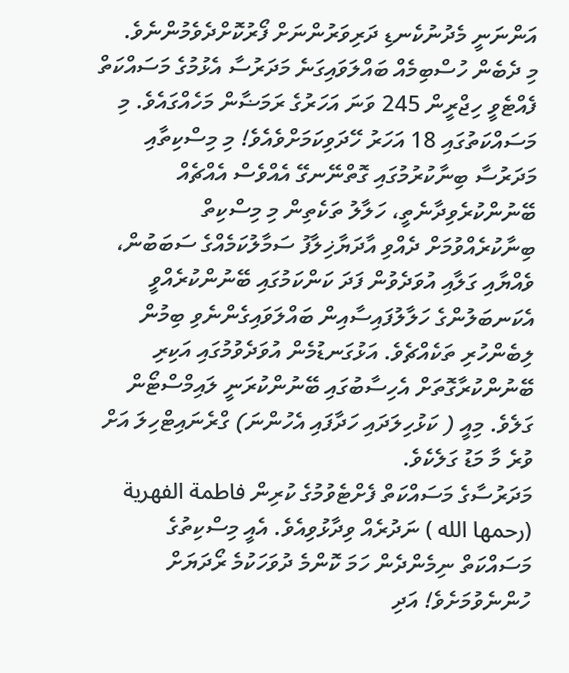އަންނަނީ މެދުނުކެނޑި ދަރިވަރުންނަށް ފޯރުކޮށްދެވެމުންނެވެ.
މި ދެބެން ހުސްބިމެއް ބައްލަވައިގަނެ މަދަރުސާ އެޅުމުގެ މަސައްކަތް ފެއްޓެވީ ހިޖްރީން 245 ވަނަ އަހަރުގެ ރަމަޟާން މަހެއްގައެވެ. މި މަސައްކަތުގައި 18 އަހަރު ހޭދަވިކަމަށްވެއެވެ! މި މިސްކިތާއި މަދަރުސާ ބިނާކުރުމުގައި ގޮތްނޭނގޭ އެއްވެސް އެއްޗެއް ބޭނުންކުރެވިދާނެތީ، ހަލާލު ތަކެތިން މި މިސްކިތް ބިނާކުރެއްވުމަށް ދެއްވި އާދަޔާޚިލާފު ސަމާލުކަމެއްގެ ސަބަބުން، ވެއްޔާއި ގަލާއި އުވަދެވުން ފަދަ ކަންކަމުގައި ބޭނުންކުރެއްވީ އެކަނބަލުންގެ ހަލާލުފައިސާއިން ބައްލަވައިގެންނެވި ބިމުން ލިބެންހުރި ތަކެއްޗެވެ. އަޅުގަނޑުމެން އުވަދެވުމުގައި އަކިރި ބޭނުންކުރާގޮތަށް އެހިސާބުގައި ބޭނުންކުރަނީ ލައިމްސްޓޯން ގަލެވެ. މިއީ ( ކަޅުހިލަދައި ހަދާފައި އެހުންނަ) ގްރެނައިޓްހިލަ އަށް ވުރެ މާ މަޑު ގަލެކެވެ.
މަދަރުސާގެ މަސައްކަތް ފެށްޓެވުމުގެ ކުރިން فاطمة الفهرية (رحمها الله ) ނަދުރެއް ވިދާޅުވިއެވެ. އެއީ މިސްކިތުގެ މަސައްކަތް ނިމެންދެން ހަމަ ކޮންމެ ދުވަހަކުމެ ރޯދަޔަށް ހުންނެވުމަށެވެ! އަދި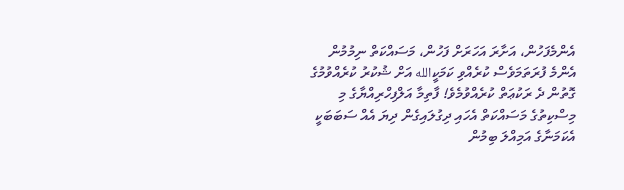އެންމެފަހުން، އަށާރަ އަހަރަށް ފަހުން، މަސައްކަތް ނިމުމުން އެންމެ ފުރަތަމަވެސް ކުރެއްވި ކަމަކީالله އަށް ޝުކުރު ކުރެއްވުމުގެ ގޮތުން ދެ ރަކުޢަތް ކުރެއްވުމެވެ! ފާތިމާ އަލްފިހްރިއްޔާގެ މި މިސްކިތުގެ މަސައްކަތް އެހައި ދިގުލައިގެން ދިޔަ އެއް ސަބަބަކީ އެކަމަނާގެ އަމިއްލަ ބިމުން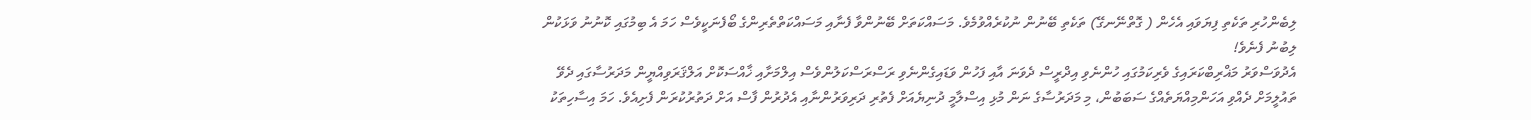ލިބެންހުރި ތަކެތި ފިޔަވައި އެހެން ( ގޮތްނޭނގޭ) ތަކެތި ބޭނުން ނުކުރެއްވުމެވެ. މަސައްކަތަށް ބޭނުންވާ ފެނާއި މަސައްކަތްތެރިންގެ ބޯފެނަކީވެސް ހަމަ އެ ބިމުގައި ކޮނުނު ވަޅަކުން ލިބުނު ފެނެވެ!
އެދުވަސްވަރު މަޣްރިބްކަރައިގެ ވެރިކަމުގައި ހުންނެވި އިދްރީސް ދެވަނަ އާއި ފަހުން ވަޑައިގެންނެވި ރަސްރަސްކަލުންވެސް އިލްމަށާއި ޚާއްސަކޮށް އަލްޤަރަވިއްޔީން މަދަރުސާގައި ދެވޭ ތައުލީމަށް ދެއްވި އަހަންމިއްޔަތެއްގެ ސަބަބުން، މި މަދަރުސާގެ ނަން މުޅި އިސްލާމީ ދުނިޔެއަށް ފެތުރި ދަރިވަރުންނާއި އެދުރުން ފާސް އަށް ދަތުރުކުރަން ފެށިއެވެ. ހަމަ އިސާހިތަކު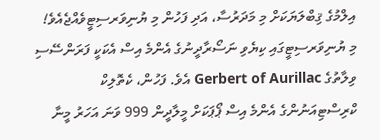އިލްމުގެ ޤިބްލަޔަކަށް މި މަދަރުސާ، އަދި ފަހުން މި ޔުނިވަރސިޓީވެއްޖެއެވެ!
މި ޔުނިވަރސިޓީގައި ކިޔެވި ނަސޯރާދީނުގެ އެންމެ އިސް އެކަކީ ފަރަންސޭސި ވިލާތުގެ Gerbert of Aurillac އެވެ. ފަހުން، ކެތޮލިކް ކްރިސްޓިއަނުންގެ އެންމެ އިސް ޕޯޕަކަށް މީލާދީން 999 ވަނަ އަހަރު މީނާ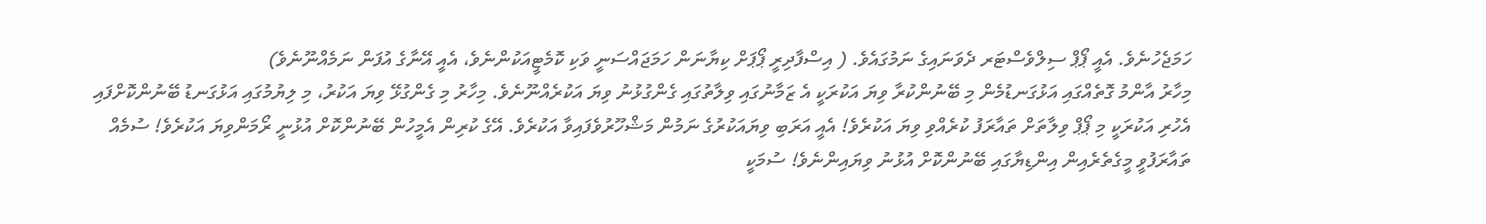ހަމަޖެހުނެވެ. އެއީ ޕޯޕް ސިލްވެސްޓަރ ދެވަނައިގެ ނަމުގައެވެ. ( އިސްފާދިރީ ޕޯޕަށް ކިޔާނަން ހަމަޖައްސަނީ ވަކި ކޮމެޓީއަކުންނެވެ، އެއީ އޭނާގެ އުފަން ނަމެއްނޫނެވެ)
މިހާރު އާންމު ގޮތެއްގައި އަޅުގަނޑުމެން މި ބޭނުންކުރާ ވިޔަ އަކުރަކީ އެ ޒަމާނުގައި ވިލާތުގައި ގެންގުޅުނު ވިޔަ އަކުރެއްނޫނެވެ. މިހާރު މި ގެންގުޅޭ ވިޔަ އަކުރު، މި ލިޔުމުގައި އަޅުގަނޑު ބޭނުންކޮށްފައި އެހުރި އަކުރަކީ މި ޕޯޕް ވިލާތަށް ތައާރަފު ކުރެއްވި ވިޔަ އަކުރެވެ! އެއީ އަރަބި ވިޔައަކުރުގެ ނަމުން މަޝްހޫރުވެފައިވާ އަކުރެވެ. އޭގެ ކުރިން އެމީހުން ބޭނުންކޮށް އުޅުނީ ރޯމަންވިޔަ އަކުރެވެ! ސުމެއް ތައާރަފުވީ މީގެތެރެއިން އިންޑިޔާގައި ބޭނުންކޮށް އުޅުނު ވިޔައިންނެވެ! ސުމަކީ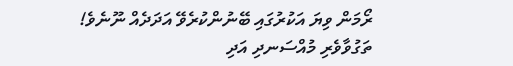ރޯމަން ވިޔަ އަކުރުގައި ބޭނުންކުރެވޭ އަދަދެއް ނޫނެވެ!
ތަގުވާވެރި މުއްސަނދި އަދި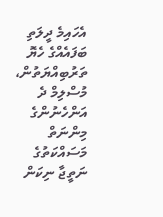އެހައިމެ ދީލަތި ބަފައެއްގެ ހެޔޮ ތަރުބިއްޔަތުން، މުސްލިމް ދެ އަންހެނުންގެ މިންނަތް މަސައްކަތުގެ ނަތީޖާ ނިކަން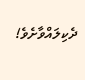ދެކިލައްވާށެވެ!